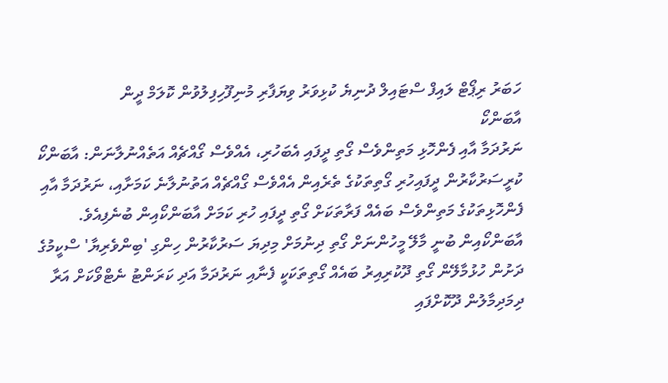ހަބަރު ރިޕޯޓް ލައިފް ސްޓައިލް ދުނިޔެ ކުޅިވަރު ވިޔަފާރި މުނިފޫހިފިލުވުން ކޮލަމް ދީން
އާބަންކޯ
ނަރުދަމާ އާއި ފެންހޮޅި މަތިންވެސް ގޯތި ދީފައި އެބަހުރި، އެއްވެސް ގޯއްޗެއް އަތެއްނުލާނަން: އާބަންކޯ
ކުރީސަރުކާރުން ދީފައިހުރި ގޯތިތަކުގެ ތެރެއިން އެއްވެސް ގޯއްޗެއް އަތުނުލާނެ ކަމަށާއި، ނަރުދަމާ އާއި ފެންހޮޅިތަކުގެ މަތިންވެސް ބައެއް ފަރާތަކަށް ގޯތި ދީފައި ހުރި ކަމަށް އާބަންކޯއިން ބުނެފިއެވެ.
އާބަންކޯއިން ބުނީ މާލޭ މީހުންނަށް ގޯތި ދިނުމަށް މިދިޔަ ސަރުކާރުން ހިންގި 'ބިންވެރިޔާ' ސްކީމުގެ ދަށުން ހުޅުމާލޭން ގޯތި ދޫކުރިއިރު ބައެއް ގޯތިތަކަކީ ފެނާއި ނަރުދަމާ އަދި ކަރަންޓު ނެޓްވޯކަށް އަރާ ދިމަދިމާލުން ދޫކޮށްފައި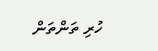ހުރި ތަންތަން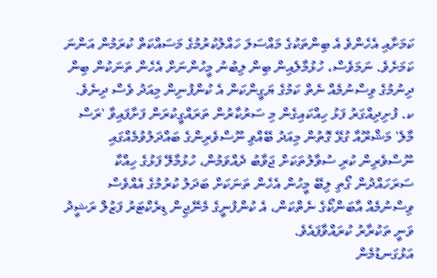ކަމަށާއި އެހެންވެ އެ ބިންތަކުގެ މައްސަލަ ހައްލުކުރުމުގެ މަސައްކަތް ކުރަމުން އަންނަ ކަމަށެވެ. ނަމަވެސް، ހުޅުމާލެއިން ބިން ލިބުނު މީހުންނަށް އެހެން ތަނަކުން ބިން ދިނުމުގެ ވިސްނުމެއް ނެތް ކަމުގެ ޔަގީންކަން އެ ކުންފުނިން މިއަދު ވެސް ދިނެވެ.
ކ. ފުށިދިއްގަރު ފަޅު ހިއްކައިގެން މި ސަރުކާރުން ތަރައްގީކުރަން ފަށާފައިވާ 'ރަސް މާލެ' މަޝްރޫއާ ގުޅޭ ގޮތުން މިއަދު ބޭއްވި ނޫސްވެރިންގެ ބައްދަލުވުމެއްގައި ނޫސްވެރިން ކުރި ސުވާލުތަކަށް ޖަވާބު ދެއްވަމުން، ހުޅުމާލޭ ފަޅުގެ ހިއްކާ ސަރަހައްދުން ގޯތި ލިބޭ މީހުން އެހެން ތަނަކަށް ބަދަލު ކުރުމުގެ އެއްވެސް ވިސްނުމެއް އާބަންކޯގެ ނެތްކަން، އެ ކުންފުނީގެ މެނޭޖިން ޑިރެކްޓަރު ފަޒުލް ރަޝީދު ވަނީ ތަކުރާރު ކުރައްވާފައެވެ.
އަޅުގަނޑުމެން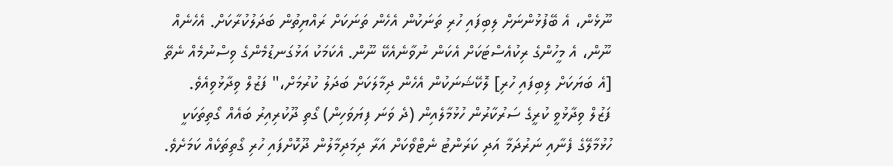ނޫޅެން، އެ ބޭފުޅުންނަށް ލިބިފައި ހުރި ތަނަކުން އެހެން ތަނަކަށް ރައްޔިތުން ބަދަލުކުރާކަށް. އެހެނެއް ނޫން، އެ މީހުންގެ ރިކުއެސްޓަކަށް އެކަން ނުވާނެއެކޭ ނޫން. އެކަމަކު އަޅުގަނޑުމެންގެ ވިސްނުމެއް ނެތޭ [އެ ބަޔަކަށް ލިބިފައި ހުރި] ލޮކޭޝަނަކުން އެހެން ދިމާލަކަށް ބަދަލު ކުރުމަށް،" ފަޒުލް ވިދާޅުވިއެވެ.
ފަޒުލް ވިދާޅުވީ ކުރީގެ ސަރުކާރުން ހުޅުމާލެއިން (ދެ ވަނަ ފިޔަވަހިން) ގޯތި ދޫކުރިއިރު ބައެއް ގޯތިތަކަކީ ހުޅުމާލޭގެ ފެނާއި ނަރުދަމާ އަދި ކަރަންޓު ނެޓްވޯކަށް އަރާ ދިމަދިމާލުން ދޫކޮށްފައި ހުރި ގޯތިތަކެއް ކަމަށެވެ.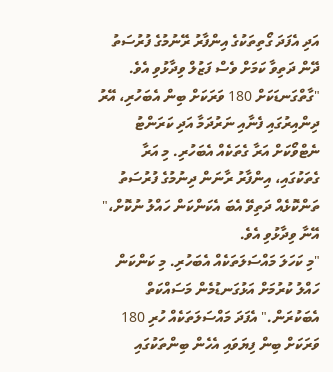އަދި އެފަދަ ގޯތިތަކުގެ އިންފާރު ރޭނުމުގެ ފުރުސަތު ދޭން ދަތިވާ ކަމަށް ވެސް ފަޒުލް ވިދާޅުވި އެވެ.
"ގާތްގަނޑަކަށް 180 ވަރަކަށް ބިން އެބަހުރި، އޭރު ދިންއިރުގައި ފެނާއި ނަރުދަމާ އަދި ކަރަންޓު ނެޓްވޯކަށް އަރާ ގެތަކެއް އެބަހުރި. މި އަރާ ގެތަކުގައި، އިންފާރު ރާނަން ދިނުމުގެ ފުރުސަތު ތަންކޮޅެއް ދަތިވޭ އެބަ އެކަންކަން ހައްލު ނުކޮށް،" އޭނާ ވިދާޅުވި އެވެ.
"މި ކަހަލަ މައްސަލަތަކެއް އެބަހުރި. މި ކަންކަން ހައްލު ކުރުމަށް އަޅުގަނޑުމެން މަސައްކަތް އެބަކުރަން." އެފަދަ މައްސަލަތަކެއް ހުރި 180 ވަރަކަށް ބިން ފިޔަވައި އެހެން ބިންތަކުގައި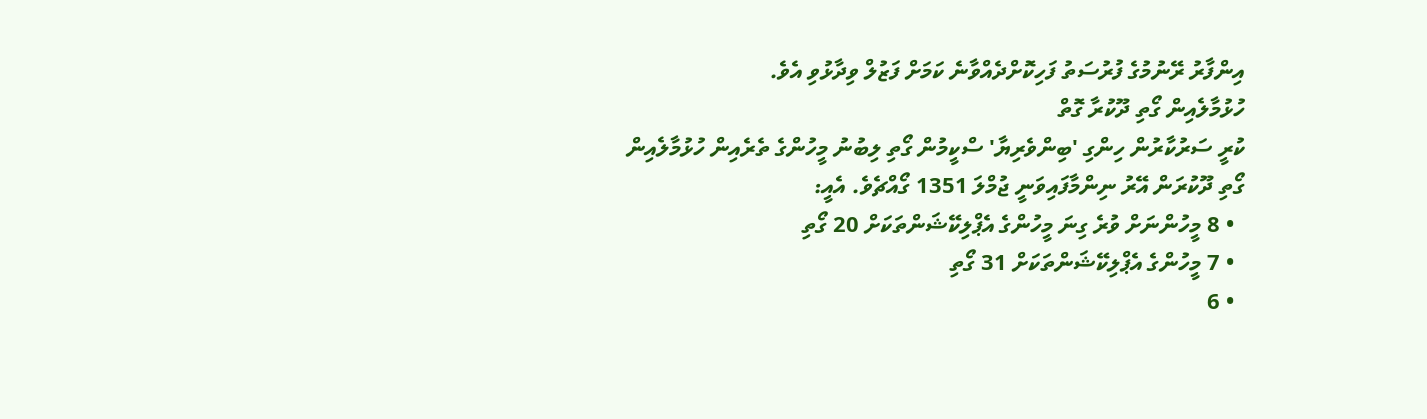އިންފާރު ރޭނުމުގެ ފުރުސަތު ފަހިކޮށްދެއްވާނެ ކަމަށް ފަޒުލް ވިދާޅުވި އެވެ.
ހުޅުމާލެއިން ގޯތި ދޫކުރާ ގޮތް
ކުރީ ސަރުކާރުން ހިންގި 'ބިންވެރިޔާ' ސްކީމުން ގޯތި ލިބުނު މީހުންގެ ތެރެއިން ހުޅުމާލެއިން ގޯތި ދޫކުރަން އޭރު ނިންމާފައިވަނީ ޖުމްލަ 1351 ގޯއްޗެވެ. އެއީ:
  • 8 މީހުންނަށް ވުރެ ގިނަ މީހުންގެ އެޕްލިކޭޝަންތަކަށް 20 ގޯތި
  • 7 މީހުންގެ އެޕްލިކޭޝަންތަކަށް 31 ގޯތި
  • 6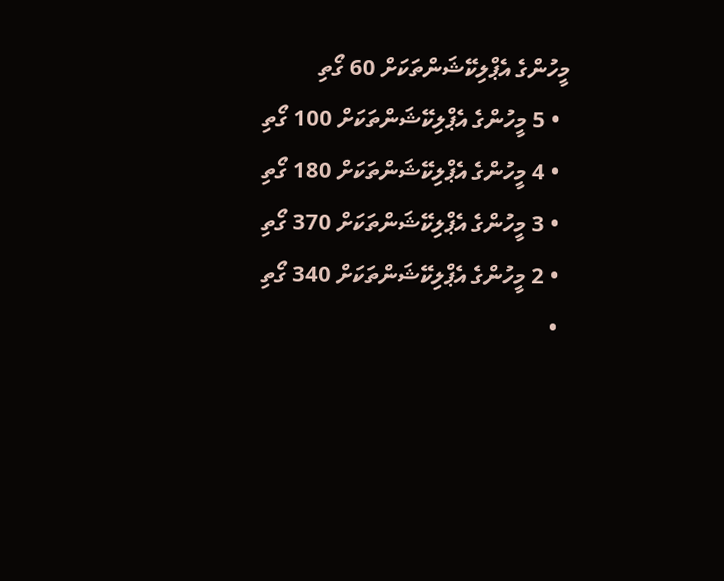މީހުންގެ އެޕްލިކޭޝަންތަކަށް 60 ގޯތި
  • 5 މީހުންގެ އެޕްލިކޭޝަންތަކަށް 100 ގޯތި
  • 4 މީހުންގެ އެޕްލިކޭޝަންތަކަށް 180 ގޯތި
  • 3 މީހުންގެ އެޕްލިކޭޝަންތަކަށް 370 ގޯތި
  • 2 މީހުންގެ އެޕްލިކޭޝަންތަކަށް 340 ގޯތި
  •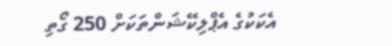އެކަކުގެ އެޕްލިކޭޝަންތަކަށް 250 ގޯތި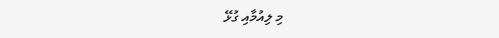މި ލިއުމާއި ގުޅޭ